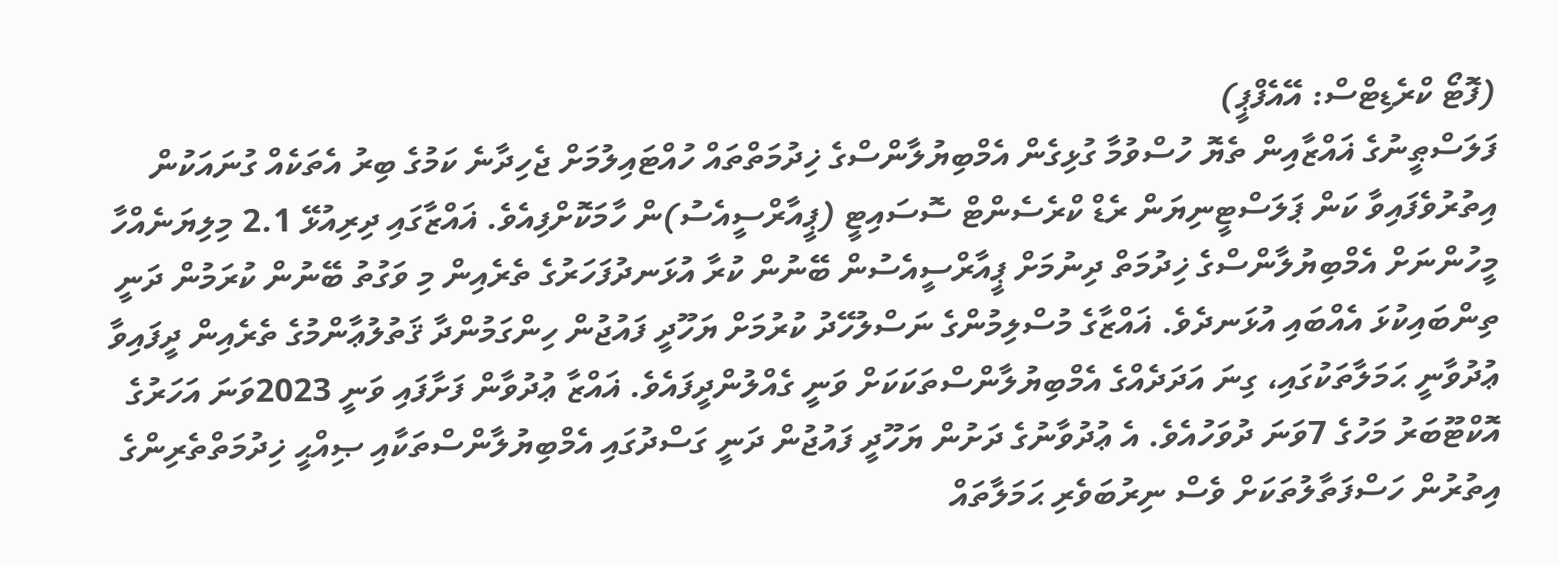(ފޮޓޯ ކްރެޑިޓްސް: އޭއެފްޕީ)
ފަލަސްޠީނުގެ ޣައްޒާއިން ތެޔޮ ހުސްވުމާ ގުޅިގެން އެމްބިޔުލާންސްގެ ޚިދުމަތްތައް ހުއްޓައިލުމަށް ޖެހިދާނެ ކަމުގެ ބިރު އެތަކެއް ގުނައަކުން އިތުރުވެފައިވާ ކަން ޕަލަސްޓީނިޔަން ރެޑް ކްރެސެންޓް ސޮސައިޓީ (ޕީއާރްސީއެސު)ން ހާމަކޮށްފިއެވެ. ޣައްޒާގައި ދިރިއުޅޭ 2.1 މިލިޔަނެއްހާ މީހުންނަށް އެމްބިޔުލާންސްގެ ޚިދުމަތް ދިނުމަށް ޕީއާރްސީއެސުން ބޭނުން ކުރާ އުޅަނދުފަހަރުގެ ތެރެއިން މި ވަގުތު ބޭނުން ކުރަމުން ދަނީ ތިންބައިކުޅަ އެއްބައި އުޅަނދެވެ. ޣައްޒާގެ މުސްލިމުންގެ ނަސްލުހޭދު ކުރުމަށް ޔަހޫދީ ފައުޖުން ހިންގަމުންދާ ޤަތުލުޢާންމުގެ ތެރެއިން ދީފައިވާ ޢުދުވާނީ ޙަމަލާތަކުގައި، ގިނަ އަދަދެއްގެ އެމްބިޔުލާންސްތަކަކަށް ވަނީ ގެއްލުންދީފައެވެ. ޣައްޒާ ޢުދުވާން ފަށާފައި ވަނީ 2023ވަނަ އަހަރުގެ އޮކްޓޫބަރު މަހުގެ 7ވަނަ ދުވަހުއެވެ. އެ ޢުދުވާނުގެ ދަށުން ޔަހޫދީ ފައުޖުން ދަނީ ގަސްދުގައި އެމްބިޔުލާންސްތަކާއި ޞިއްޙީ ޚިދުމަތްތެރިންގެ އިތުރުން ހަސްފަތާލުތަކަށް ވެސް ނިރުބަވެރި ޙަމަލާތައް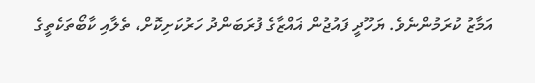އަމާޒު ކުރަމުންނެވެ. ޔަހޫދީ ފައުޖުން ޣައްޒާގެ ފުރަބަންދު ހަރުކަށިކޮށް، ތެލާއި ކާބޯތަކެތީގެ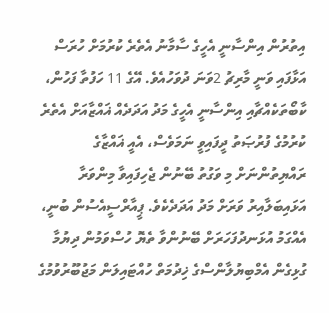އިތުރުން އިންސާނީ އެހީގެ ސާމާނު އެތެރެ ކުރުމަށް ހުރަސް އަޅާފައި ވަނީ މާރިޗު 2ވަނަ ދުވަހުއެވެ. އޭގެ 11 ހަފުތާ ފަހުން، ކާބޯތަކެއްޗާއި އިންސާނީ އެހީގެ މަދު އަދަދެއް ޣައްޒާއަށް އެތެރެ ކުރުމުގެ ފުރުޞަތު ދީފައިވީ ނަމަވެސް، އެއީ ޣައްޒާގެ ރައްޔިތުންނަށް މި ވަގުތު ބޭނުން ޖެހިފައިވާ މިންވަރާ އަޅައިބަލާއިރު ވަރަށް މަދު އަދަދެކެވެ. ޕީއާރްސީއެސުން ބުނީ، އެއްގަމު އުޅަނދުފަހަރަށް ބޭނުންވާ ތެޔޮ ހުސްވަމުން ދިޔުމާ ގުޅިގެން އެމްބިޔުލާންސްގެ ޚިދުމަތް ހުއްޓައިލަން މަޖުބޫރުވުމުގެ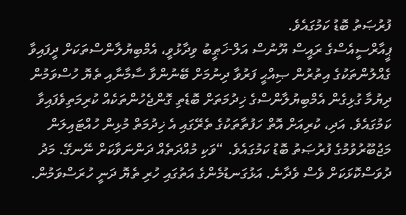ފުރުޞަތު ބޮޑު ކަމުގައެވެ.
ޕީއާރްސީއެސްގެ ރައީސް ޔޫނުސް އަލް-ޚަޠީބު ވިދާޅުވީ، އެމްބިޔުލާންސްތަކަށް ދީފައިވާ ގެއްލުންތަކުގެ އިތުރުން ޞިއްޙީ ފަރުވާ ދިނުމަށް ބޭނުންވާ ސާމާނާއި ތެޔޮ ހުސްވަމުން ދިޔުމާ ގުޅިގެން އެމްބިޔުލާންސްގެ ޚިދުމަތަށް ބޮޑެތި ގޮންޖެހުންތަކެއް ކުރިމަތިވެފައިވާ ކަމުގައެވެ. އަދި، ކުރިއަށް އޮތް ހަފުތާތަކުގެ ތެރޭގައި އެ ޚިދުމަތް މުޅިން ހުއްޓައިލަން މަޖުބޫރުވުމުގެ ފުރުޞަތު ބޮޑު ކަމުގައެވެ. “ވަކި މުއްދަތެއް ދަންނަވާކަށް ނޭނގޭ. މަދު ދުވަސްކޮޅަކަށް ވެސް ވެދާނެ. އަޅުގަނޑުމެންގެ އަތުގައި ހުރި ތެޔޮ ދަނީ ހުރަސްވަމުން.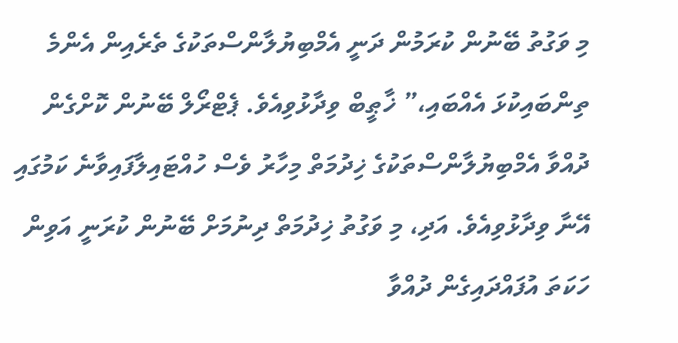މި ވަގުތު ބޭނުން ކުރަމުން ދަނީ އެމްބިޔުލާންސްތަކުގެ ތެރެއިން އެންމެ ތިންބައިކުޅަ އެއްބައި،” ޚާޠީބް ވިދާޅުވިއެވެ. ޕެޓްރޯލް ބޭނުން ކޮށްގެން ދުއްވާ އެމްބިޔުލާންސްތަކުގެ ޚިދުމަތް މިހާރު ވެސް ހުއްޓައިލާފައިވާނެ ކަމުގައި އޭނާ ވިދާޅުވިއެވެ. އަދި، މި ވަގުތު ޚިދުމަތް ދިނުމަށް ބޭނުން ކުރަނީ އަވިން ހަކަތަ އުފައްދައިގެން ދުއްވާ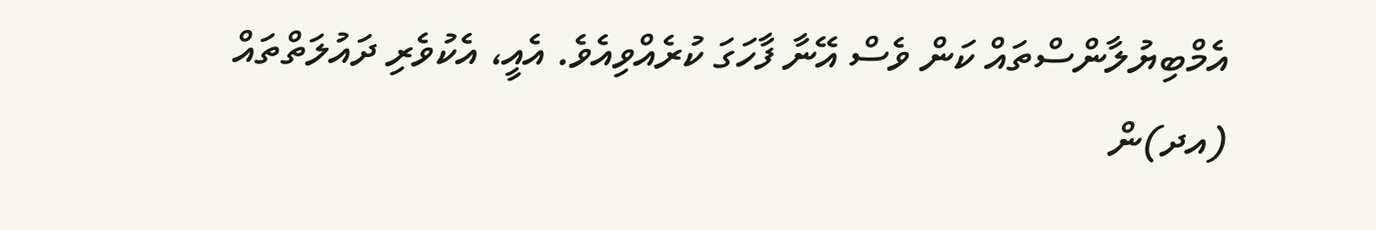އެމްބިޔުލާންސްތައް ކަން ވެސް އޭނާ ފާހަގަ ކުރެއްވިއެވެ. އެއީ، އެކުވެރި ދައުލަތްތައް (އދ)ން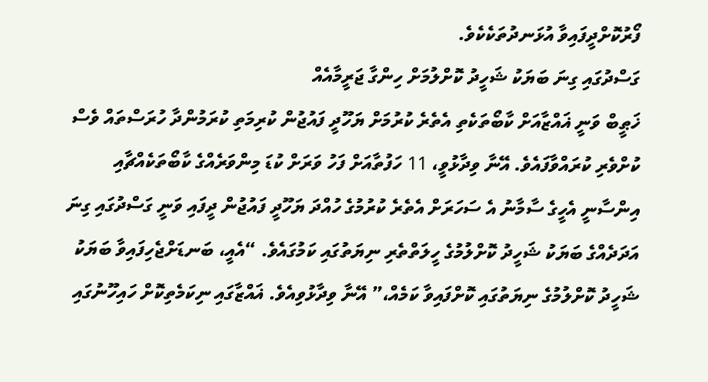ފޯރުކޮށްދީފައިވާ އުޅަނދުތަކެކެވެ.
ގަސްދުގައި ގިނަ ބަޔަކު ޝަހީދު ކޮށްލުމަށް ހިންގާ ޖަރީމާއެއް
ޚަޠީބް ވަނީ ޣައްޒާއަށް ކާބޯތަކެތި އެތެރެ ކުރުމަށް ޔަހޫދީ ފައުޖުން ކުރިމަތި ކުރަމުންދާ ހުރަސްތައް ވެސް ކުށްވެރި ކުރައްވާފައެވެ. އޭނާ ވިދާޅުވީ، 11 ހަފުތާއަށް ފަހު ވަރަށް ކުޑަ މިންވަރެއްގެ ކާބޯތަކެއްޗާއި އިންސާނީ އެހީގެ ސާމާނު އެ ސަހަރަށް އެތެރެ ކުރުމުގެ ހުއްދަ ޔަހޫދީ ފައުޖުން ދީފައި ވަނީ ގަސްދުގައި ގިނަ އަދަދެއްގެ ބަޔަކު ޝަހީދު ކޮށްލުމުގެ ހީލަތްތެރި ނިޔަތުގައި ކަމުގައެވެ. “އެއީ، ބަނޑަށްޖެހިފައިވާ ބަޔަކު ޝަހީދު ކޮށްލުމުގެ ނިޔަތުގައި ކޮށްފައިވާ ކަމެއް،” އޭނާ ވިދާޅުވިއެވެ. ޣައްޒާގައި ނިކަމެތިކޮށް ހައިހޫނުގައި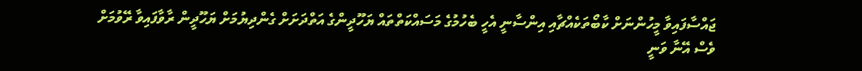ޖައްސާފައިވާ މީހުންނަށް ކާބޯތަކެއްޗާއި އިންސާނީ އެހީ ބެހުމުގެ މަސައްކަތްތައް ޔަހޫދީންގެ އަތްދަށަށް ގެންދިޔުމަށް ޔަހޫދީން ރާވާފައިވާ ރޭވުމަށް ވެސް އޭނާ ވަނީ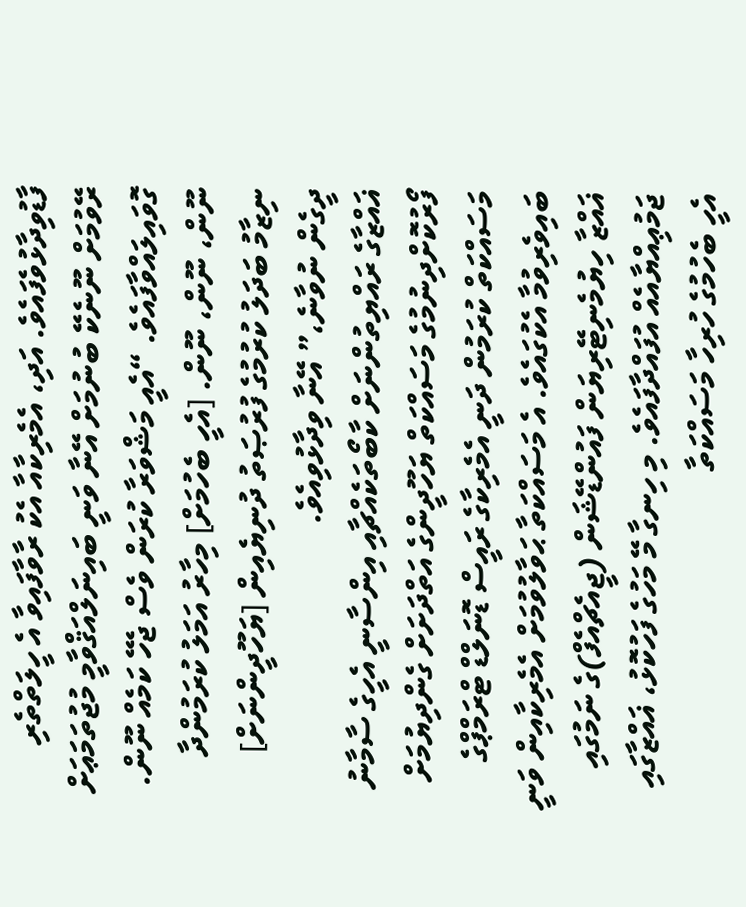ފާޑުވިދާޅުވެފައެވެ. އަދި، އެމެރިކާއާ އެކު ރާވާފައިވާ އެ ހީލަތްތެރި ރޭވުމަށް ނޫނެކޭ ބުނުމަށް އޭނާ ވަނީ ބައިނަލްއަޤްވާމީ މުޖުތަމަޢަށް ގޮވައިލައްވާފައެވެ. “އެއީ މަޝްވަރާ ކުރަން ވެސް ޖެހޭ ކަމެއް ނޫން. ނޫން، ނޫން، ނޫން. [އެހީ ބެހުމަށް] މިހާރު އަމަލު ކުރަމުންދާ ނިޒާމު ބަދަލު ކުރުމުގެ ފުރުޞަތު ދުނިޔެއިން [ޔަހޫދީންނަށް] ދީގެން ނުވާނެ،” އޭނާ ވިދާޅުވިއެވެ.
ޣައްޒާގެ ރައްޔިތުންނަށް ކާބޯތަކެއްޗާއި އިންސާނީ އެހީގެ ސާމާނު ފޯރުކޮށްދިނުމުގެ މަސައްކަތް ޔަހޫދީންގެ އަތްދަށަށް ގެންދިޔުމަށް މަސައްކަތް ކުރަމުން ދަނީ އެމެރިކާގެ ރައީސް ޑޮނަލްޑް ޓްރަމްޕްގެ ބައިވެރިވުމާ އެކުގައެވެ. އެ މަސައްކަތާ ޙަވާލުވުމަށް އެމެރިކާއިން ވަނީ ޣައްޒާ ހިޔުމެނިޓޭރިޔަން ފައުންޑޭޝަން (ޖީއެޗްއެފް)ގެ ނަމުގައި ޖަމުޢިއްޔާއެއް އުފައްދާފައެވެ. މި ހިނގާ މޭ މަހުގެ ފަހުކޮޅު، ޣައްޒާގައި އެހީ ބެހުމުގެ ހުރިހާ މަސައްކަތާ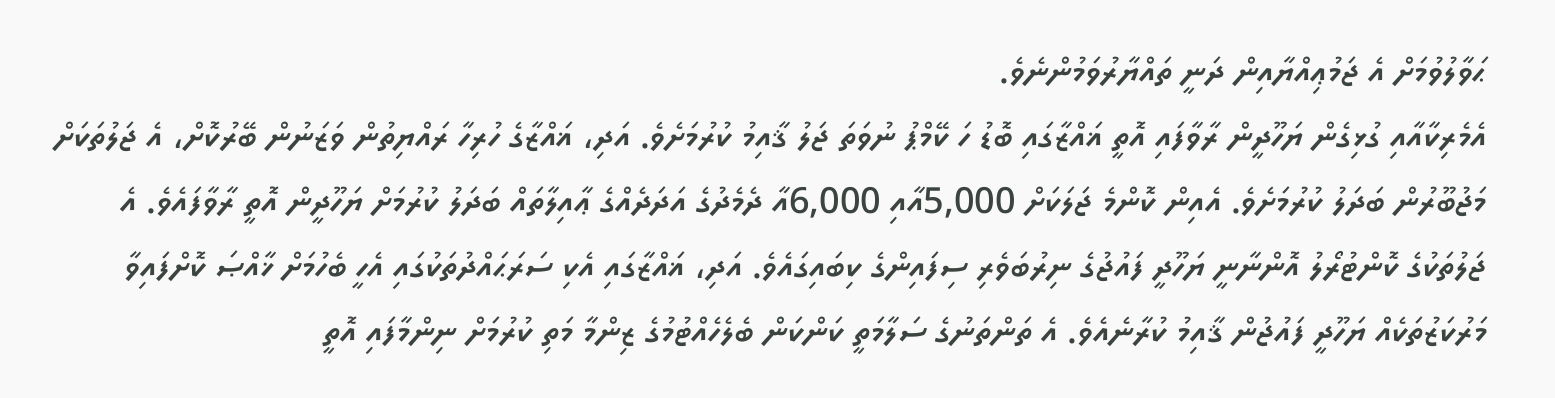ޙަވާލުވުމަށް އެ ޖަމުޢިއްޔާއިން ދަނީ ތައްޔާރުވަމުންނެވެ.
އެމެރިކާއާއި ގުޅިގެން ޔަހޫދީން ރާވާފައި އޮތީ ޣައްޒާގައި ބޮޑު ހަ ކޭމްޕު ނުވަތަ ޖަލު ޤާއިމު ކުރުމަށެވެ. އަދި، ޣައްޒާގެ ހުރިހާ ރައްޔިތުން ވަޒަނުން ބޭރުކޮށް، އެ ޖަލުތަކަށް މަޖުބޫރުން ބަދަލު ކުރުމަށެވެ. އެއިން ކޮންމެ ޖަލަކަށް 5,000އާއި 6,000އާ ދެމެދުގެ އަދަދެއްގެ ޢާއިލާތައް ބަދަލު ކުރުމަށް ޔަހޫދީން އޮތީ ރާވާފައެވެ. އެ ޖަލުތަކުގެ ކޮންޓުރޯލު އޮންނާނީ ޔަހޫދީ ފައުޖުގެ ނިރުބަވެރި ސިފައިންގެ ކިބައިގައެވެ. އަދި، ޣައްޒާގައި އެކި ސަރަޙައްދުތަކުގައި އެހީ ބެހުމަށް ޚާއްޞަ ކޮށްފައިވާ މަރުކަޒުތަކެއް ޔަހޫދީ ފައުޖުން ޤާއިމު ކުރާނެއެވެ. އެ ތަންތަނުގެ ސަލާމަތީ ކަންކަން ބެލެހެއްޓުމުގެ ޒިންމާ މަތި ކުރުމަށް ނިންމާފައި އޮތީ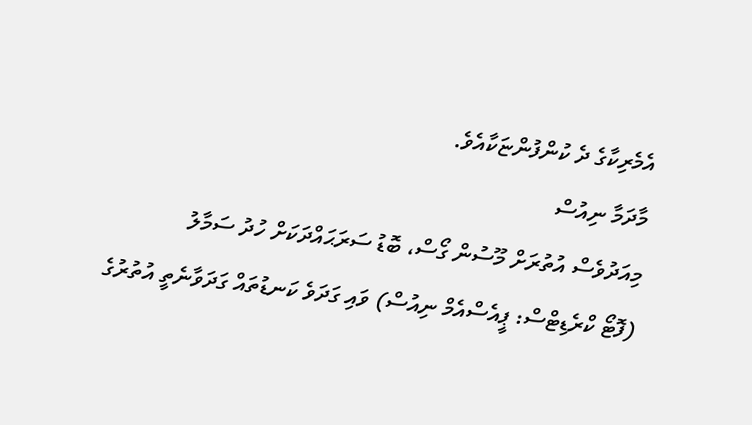އެމެރިކާގެ ދެ ކުންފުންޏަކާއެވެ.
މާދަމާ ނިއުސް
މިއަދުވެސް އުތުރަށް މޫސުން ގޯސް، ބޮޑު ސަރަޙައްދަކަށް ހުދު ސަމާލު
(ފޮޓޯ ކްރެޑިޓްސް: ޕީއެސްއެމް ނިއުސް) ވައި ގަދަވެ ކަނޑުތައް ގަދަވާނެތީ އުތުރުގެ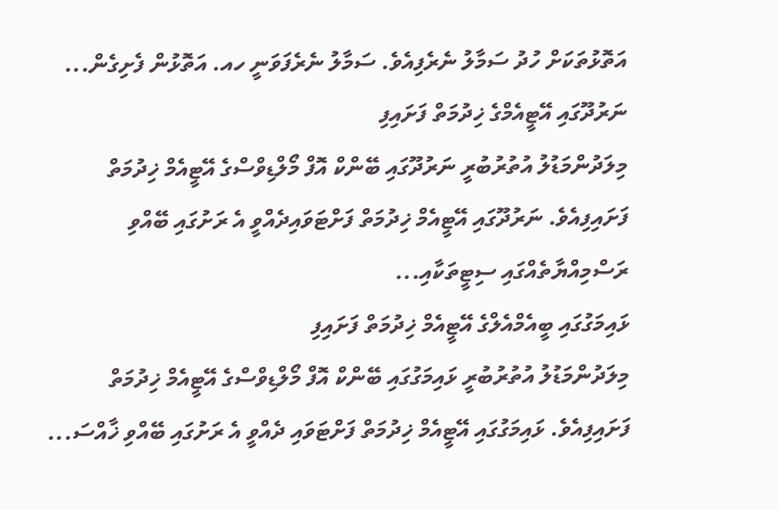އަތޮޅުތަކަށް ހުދު ސަމާލު ނެރެފިއެވެ. ސަމާލު ނެރެފަވަނީ ހއ. އަތޮޅުން ފެށިގެން...
ނަރުދޫގައި އޭޓީއެމްގެ ޚިދުމަތް ފަށައިފި
މިލަދުންމަޑުލު އުތުރުބުރީ ނަރުދޫގައި ބޭންކް އޮފް މޯލްޑިވްސްގެ އޭޓީއެމް ޚިދުމަތް ފަށައިފިއެވެ. ނަރުދޫގައި އޭޓީއެމް ޚިދުމަތް ފަށްޓަވައިދެއްވީ އެ ރަށުގައި ބޭއްވި ރަސްމިއްޔާތެއްގައި ސިޓީތަކާއި...
ޅައިމަގުގައި ބީއެމްއެލްގެ އޭޓީއެމް ޚިދުމަތް ފަށައިފި
މިލަދުންމަޑުލު އުތުރުބުރީ ޅައިމަގުގައި ބޭންކް އޮފް މޯލްޑިވްސްގެ އޭޓީއެމް ޚިދުމަތް ފަށައިފިއެވެ. ޅައިމަގުގައި އޭޓީއެމް ޚިދުމަތް ފަށްޓަވައި ދެއްވީ އެ ރަށުގައި ބޭއްވި ޚާއްސަ...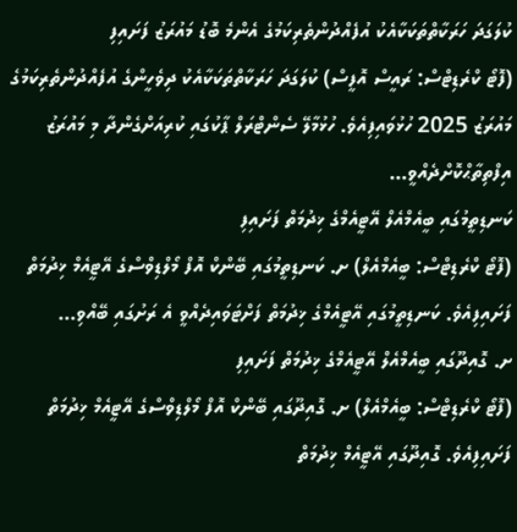ކުލަގަދަ ހަރަކާތްތަކަކާއެކު އުފެއްދުންތެރިކަމުގެ އެންމެ ބޮޑު މައުރަޒު ފަށައިފި
(ފޮޓޯ ކްރެޑިޓްސް: ރައީސް އޮފީސް) ކުލަގަދަ ހަރަކާތްތަކަކާއެކު ދިވެހީންގެ އުފެއްދުންތެރިކަމުގެ މައުރަޒު 2025 ހުޅުވައިފިއެވެ. ހުޅުމާލޭ ސެންޓްރަލް ޕާކުގައި ކުރިއަށްގެންދާ މި މައުރަޒު އިފްތިތާޙްކޮށްދެއްވީ...
ކަނޑިތީމުގައި ބީއެމްއެލް އޭޓީއެމްގެ ޚިދުމަތް ފަށައިފި
(ފޮޓޯ ކްރެޑިޓްސް: ބީއެމްއެލް) ށ. ކަނޑިތީމުގައި ބޭންކް އޮފް މޯލްޑިވްސްގެ އޭޓީއެމް ޚިދުމަތް ފަށައިފިއެވެ. ކަނޑިތީމުގައި އޭޓީއެމްގެ ޚިދުމަތް ފަށްޓަވައިދެއްވީ އެ ރަށުގައި ބޭއްވި...
ށ. ގޮއިދޫގައި ބީއެމްއެލް އޭޓީއެމްގެ ޚިދުމަތް ފަށައިފި
(ފޮޓޯ ކްރެޑިޓްސް: ބީއެމްއެލް) ށ. ގޮއިދޫގައި ބޭންކް އޮފް މޯލްޑިވްސްގެ އޭޓީއެމް ޚިދުމަތް ފަށައިފިއެވެ. ގޮއިދޫގައި އޭޓީއެމް ޚިދުމަތް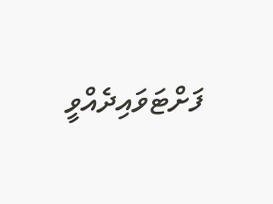ފަށްޓަވައިދެއްވީ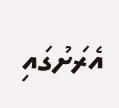އެރަށުގައި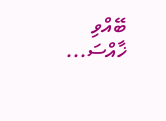ބޭއްވި ޚާއްސަ...